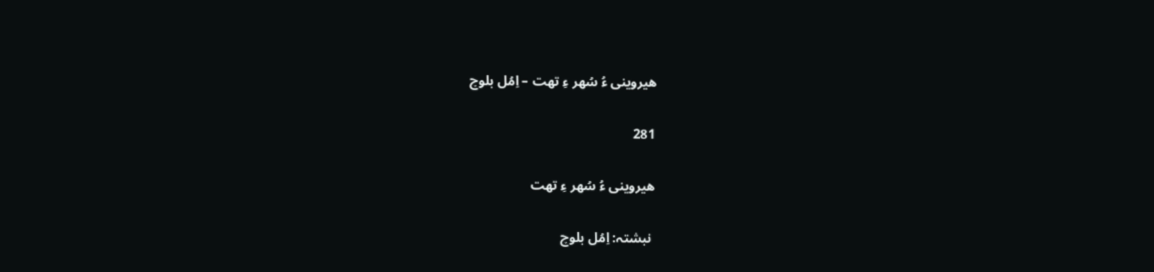ھیروینی ءُ سُھر ءِ تھت – اِمُل بلوچ

281

ھیروینی ءُ سُھر ءِ تھت

 نبشتہ: اِمُل بلوچ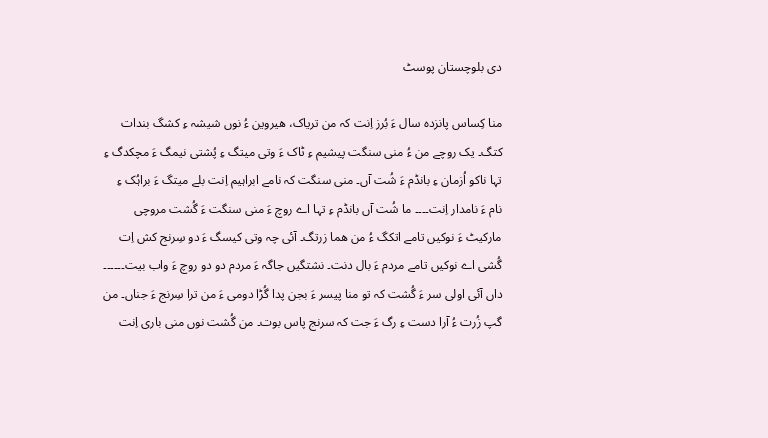دی بلوچستان پوسٹ

منا کِساس پانزدہ سال ءَ بُرز اِنت کہ من تریاک، ھیروین ءُ نوں شیشہ ءِ کشگ بندات کتگ۔ یک روچے من ءُ منی سنگت پیشیم ءِ ٹاک ءَ وتی میتگ ءِ پُشتی نیمگ ءَ مچکدگ ءِ تہا ناکو اُزمان ءِ بانڈم ءَ شُت آں۔ منی سنگت کہ نامے ابراہیم اِنت بلے میتگ ءَ براہُک ءِ نام ءَ نامدار اِنت۔۔۔۔ ما شُت آں بانڈم ءِ تہا اے روچ ءَ منی سنگت ءَ گُشت مروچی مارکیٹ ءَ نوکیں تامے اتکگ ءُ من ھما زرتگ۔ آئی چہ وتی کیسگ ءَ دو سِرنج کش اِت گُشی اے نوکیں تامے مردم ءَ بال دنت۔ نشتگیں جاگہ ءَ مردم دو دو روچ ءَ واب بیت۔۔۔۔۔۔ داں آئی اولی سر ءَ گُشت کہ تو منا پیسر ءَ بجن پدا گُڑا دومی ءَ من ترا سِرنج ءَ جناں۔ من گپ زُرت ءُ آرا دست ءِ رگ ءَ جت کہ سرنج پاس بوت۔ من گُشت نوں منی باری اِنت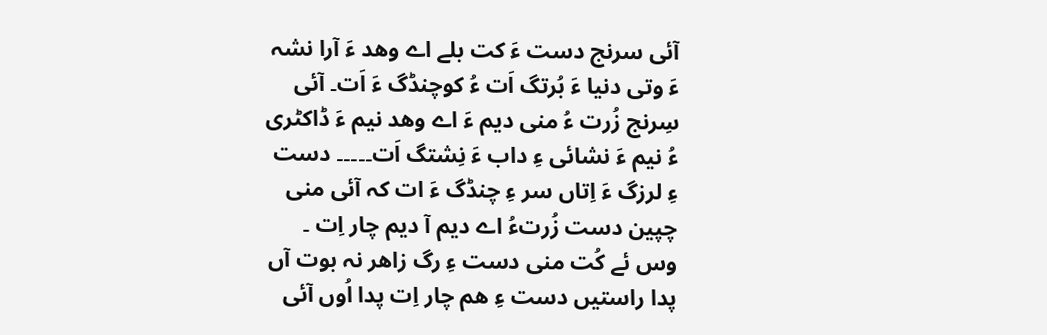آئی سرنج دست ءَ کت بلے اے وھد ءَ آرا نشہ ءَ وتی دنیا ءَ بُرتگ اَت ءُ کوچنڈگ ءَ اَت۔ آئی سِرنج زُرت ءُ منی دیم ءَ اے وھد نیم ءَ ڈاکٹری ءُ نیم ءَ نشائی ءِ داب ءَ نِشتگ اَت۔۔۔۔۔ دست ءِ لرزگ ءَ اِتاں سر ءِ چنڈگ ءَ ات کہ آئی منی چپین دست زُرتءُ اے دیم آ دیم چار اِت ۔ وس ئے کُت منی دست ءِ رگ زاھر نہ بوت آں پدا راستیں دست ءِ ھم چار اِت پدا اُوں آئی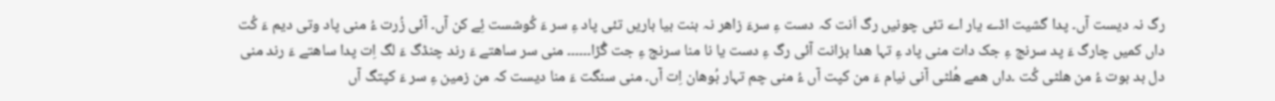رگ نہ دیست آں۔ پدا گشیت اڈے یار اے تئی چونیں رگ اَنت کہ دست ءِ سرءَ زاھر نہ بنت بیا باریں تئی پاد ءِ سر ءَ کُوشست ئِے کن آں۔ آئی زُرت ءُ منی پاد وتی دیم ءَ کُت داں کمیں چارگ ءَ پد سرنج ءِ جک دات منی پاد ءِ تہا ھدا بزانت آئی رگ ءِ دست یا نا منا سرنج ءِ جت گُڑا۔۔۔۔۔۔ منی سر ساھتے ءَ رند چنڈگ ءَ لگ اِت پدا ساھتے ءَ رند منی دل بد بوت ءُ من ھلٹی کُت ۔داں ھمے ھُلٹی آنی نیام ءَ من کپت آں ءُ منی چم تہار بُوھان اِت آں۔ منی سنگت ءَ منا دیست کہ من زمین ءِ سر ءَ کپتگ آں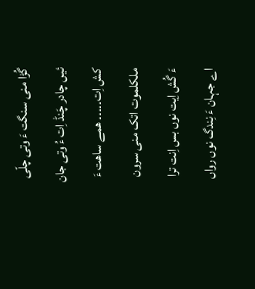گُڑا منی سنگت ءَ وتی چلّی ئیں چادر چَنڈ اِت ءُ وتی جان کش اِت۔۔۔۔۔ ھمے ساھت ءَ ملکلموت اتک منی سرون ءَ گُش اِیت نوں بس اِنت ترا اے جہان ءَ نِندگ نوں رواں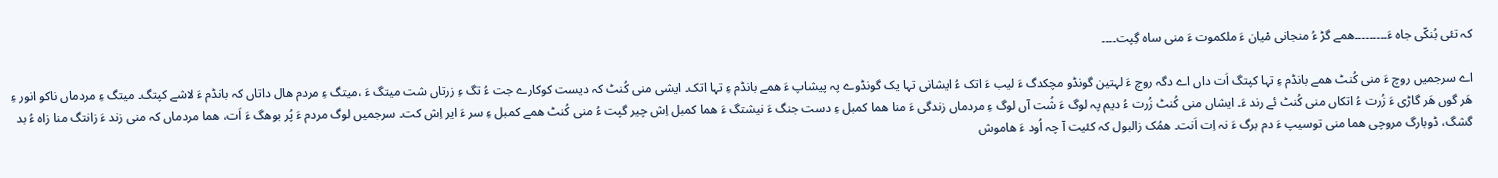کہ تئی بُنکّی جاہ ءَ۔۔۔۔۔۔۔۔۔ھمے گڑ ءُ منجانی مْیان ءَ ملکموت ءَ منی ساہ گِپت۔۔۔۔

اے سرجمیں روچ ءَ منی کُنٹ ھمے بانڈم ءِ تہا کپتگ اَت داں اے دگہ روچ ءَ لہتین گونڈو مچکدگ ءَ لیب ءَ اتک ءُ ایشانی تہا یک گونڈوے پہ پیشاپ ءَ ھمے بانڈم ءِ تہا اتک۔ ایشی منی کُنٹ کہ دیست کوکارے جت ءُ تگ ءِ زرتاں شت میتگ ءَ ،میتگ ءِ مردم ھال داتاں کہ بانڈم ءَ لاشے کپتگ۔ میتگ ءِ مردماں ناکو انور ءِ ھَر گوں ھَر گاڑی ءَ زُرت ءُ اتکاں منی کُنٹ ئے رند ءَ۔ ایشاں منی کُنٹ زُرت ءُ دیم پہ لوگ ءَ شُت آں لوگ ءِ مردماں زندگی ءَ منا ھما کمبل ءِ دست جنگ ءَ نیشتگ ءَ ھما کمبل اِش چیر گپت ءُ منی کُنٹ ھمے کمبل ءِ سر ءَ ایر اِش کت۔ سرجمیں لوگ مردم ءَ پُر بوھگ ءَ اَت، ھما مردماں کہ منی زند ءَ زانتگ منا زاہ ءُ بد گشگ، ڈوبارگ مروچی ھما منی توسیپ ءَ دم برگ ءَ نہ اِت اَنت۔ ھمُک زالبول کہ کئیت آ چہ اُود ءَ ھاموش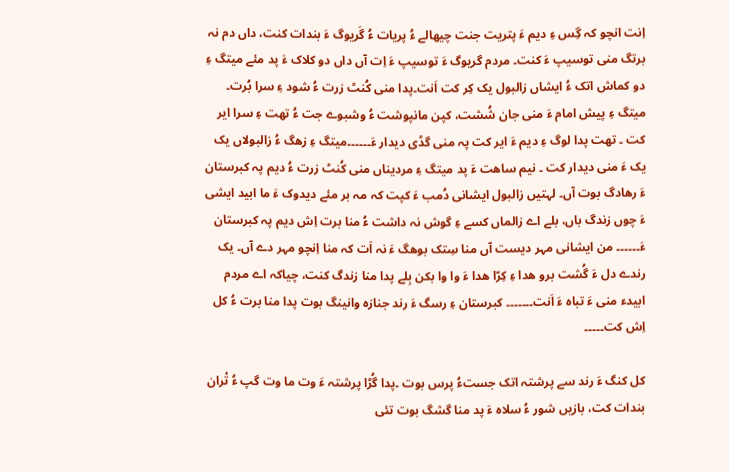اِنت انچو کہ گِس ءِ دیم ءَ پتریت جنت چیھالے ءُ پریات ءُ گَریوگ ءَ بندات کنت، داں دم نہ برتگ منی توسیپ ءَ کنت۔ مردم گریوگ ءَ توسیپ ءَ اِت آں داں دو کلاک ءَ پد مئے میتگ ءِ دو کماش اتک ءُ ایشاں زالبول یک کِر کت اَنت۔پدا منی کُنٹ زرت ءُ شود ءِ سرا بُرت۔ میتگ ءِ پیش امام ءَ منی جان شُشت، کپن مانپوشت ءُ وشبوے جت ءُ تھت ءِ سرا ایر کت ۔ تھت پدا لوگ ءِ دیم ءَ ایر کت پہ منی گڈی دیدار ءَ۔۔۔۔۔۔میتگ ءِ زھگ ءُ زالبولاں یک یک ءَ منی دیدار کت ۔ نیم ساھت ءَ پد میتگ ءِ مردیناں منی کُنٹ زرت ءُ دیم پہ کبرستان ءَ رھادگ بوت آں۔ لہتیں زالبول ایشانی دُمب ءَ کپت کہ مہ بر مئے دیدوک ءَ ما ابید ایشی ءَ چوں زندگ باں، بلے اے زالماں کسے ءِ گوش نہ داشت ءُ منا برت اِش دیم پہ کبرستان ءَ۔۔۔۔۔۔ من ایشانی مہر دیست آں منا سِتک بوھگ ءَ نہ اَت کہ منا اِنچو مہر دے آں۔ یک رندے دل ءَ گُشت برو ھدا ءِ کِرّا ھدا ءَ وا وا بکن بِلے پدا منا زندگ کنت، چیاکہ اے مردم ابیدء منی ءَ تباہ ءَ اَنت۔۔۔۔۔۔۔ کبرستان ءِ رسگ ءَ رند جنازہ وانینگ بوت پدا منا برت ءُ کل اِش کت۔۔۔۔۔

کل کنگ ءَ رند سے پرشتہ اتک جستءُ پرس بوت ۔پدا گُڑا پرشتہ ءَ وت ما وت گپ ءُ تْران بندات کت، بازیں شور ءُ سلاہ ءَ پد منا گشگ بوت تئی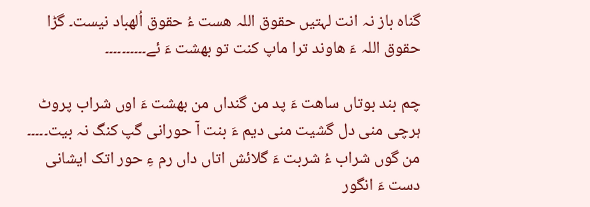گناہ باز نہ انت لہتیں حقوق اللہ ھست ءُ حقوق اُلھباد نیست۔ گڑا حقوق اللہ ءَ ھاوند ترا ماپ کنت تو بھشت ءَ ئے۔۔۔۔۔۔۔۔۔۔

چم بند بوتاں ساھت ءَ پد من گنداں من بھشت ءَ اوں شراب پروٹ ہرچی منی دل گشیت منی دیم ءَ بنت آ حورانی گپ کنگ نہ بیت۔۔۔۔۔ من گوں شراب ءُ شربت ءَ گلائش اتاں داں رم ءِ حور اتک ایشانی دست ءَ انگور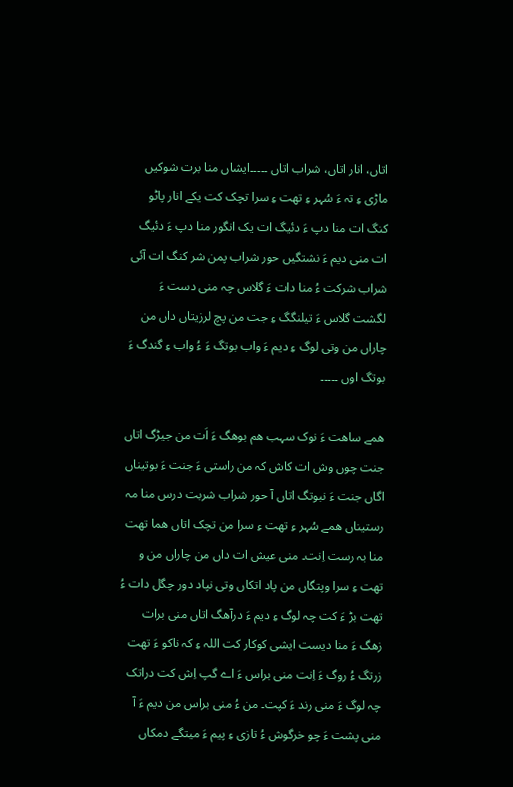اتاں، انار اتاں، شراب اتاں ۔۔۔۔۔ایشاں منا برت شوکیں ماڑی ءِ تہ ءَ سُہر ءِ تھت ءِ سرا تچک کت یکے انار پاٹو کنگ ات منا دپ ءَ دئیگ ات یک انگور منا دپ ءَ دئیگ ات منی دیم ءَ نشتگیں حور شراب پمن شر کنگ ات آئی شراب شرکت ءُ منا دات ءَ گلاس چہ منی دست ءَ لگشت گلاس ءَ تیلنگگ ءِ جت من پچ لرزیتاں داں من چاراں من وتی لوگ ءِ دیم ءَ واب بوتگ ءَ ءُ واب ءِ گندگ ءَ بوتگ اوں ۔۔۔۔۔

ھمے ساھت ءَ نوک سہب ھم بوھگ ءَ اَت من جیڑگ اتاں جنت چوں وش ات کاش کہ من راستی ءَ جنت ءَ بوتیناں اگاں جنت ءَ نبوتگ اتاں آ حور شراب شربت درس منا مہ رستیناں ھمے سُہر ءِ تھت ءِ سرا من تچک اتاں ھما تھت منا بہ رست اِنت۔ منی عیش ات داں من چاراں من و تھت ءِ سرا وپتگاں من پاد اتکاں وتی نپاد دور چگل دات ءُ تھت بڑ ءَ کت چہ لوگ ءِ دیم ءَ درآھگ اتاں منی برات زھگ ءَ منا دیست ایشی کوکار کت اللہ ءِ کہ ناکو ءَ تھت زرتگ ءُ روگ ءَ اِنت منی براس ءَ اے گپ اِش کت دراتک چہ لوگ ءَ منی رند ءَ کپت۔ من ءُ منی براس من دیم ءَ آ منی پشت ءَ چو خرگوش ءُ تازی ءِ پیم ءَ میتگے دمکاں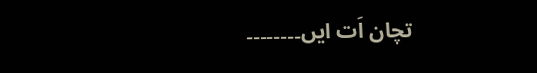تچان اَت ایں۔۔۔۔۔۔۔۔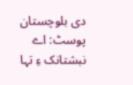دی بلوچستان پوسٹ: اے نبشتانک ءِ تہا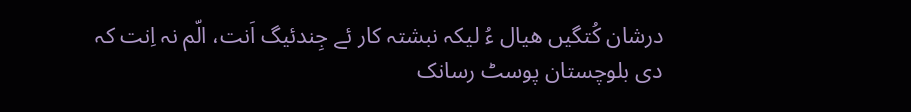درشان کُتگیں ھیال ءُ لیکہ نبشتہ کار ئے جِندئیگ اَنت، الّم نہ اِنت کہ دی بلوچستان پوسٹ رسانک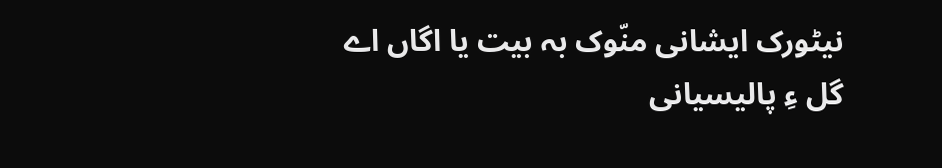نیٹورک ایشانی منّوک بہ بیت یا اگاں اے گل ءِ پالیسیانی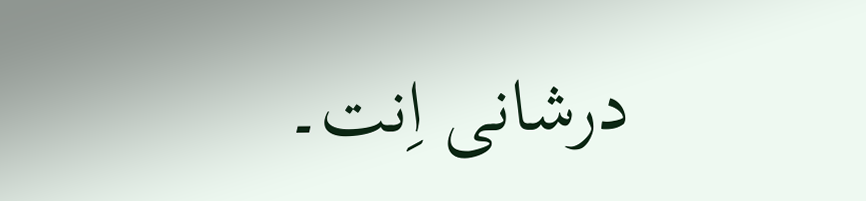درشانی اِنت۔